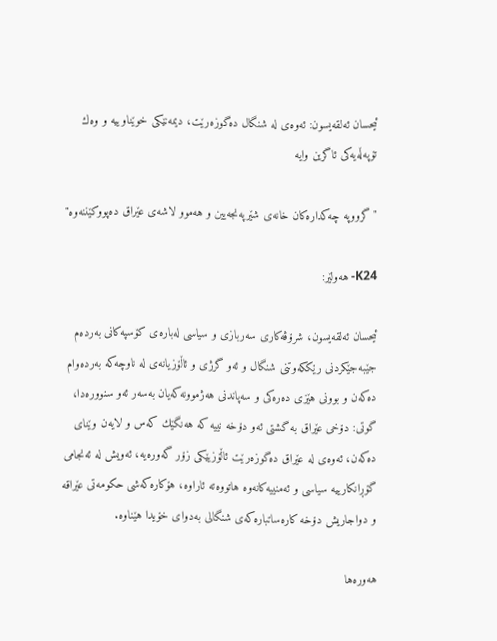ئیحسان ئه‌لقه‌یسون: ئه‌وه‌ی له‌ شنگال ده‌گوزه‌رێت، دیمه‌نێكی خوێناوییه‌ و وه‌ك تۆپه‌ڵه‌یه‌كی ئاگرین وایه‌

"گرووپه‌ چه‌كداره‌كان خانه‌ی شێرپه‌نجه‌یین و هه‌موو لاشه‌ی عێراق ده‌پووكێننه‌وه‌"

K24- هه‌ولێر:

ئیحسان ئه‌لقه‌یسون، شرۆڤه‌كاری سه‌ربازی و سیاسی له‌باره‌ی كۆسپه‌كانی به‌رده‌م جێبه‌جێكردنی رێككه‌وتنی شنگال و ئه‌و گرژی و ئاڵۆزیانه‌ی له‌ ناوچه‌كه‌ به‌رده‌وام ده‌كه‌ن و بوونی هێزی ده‌ره‌كی و سه‌پاندنی هه‌ژموونه‌كه‌یان به‌سه‌ر ئه‌و سنووره‌دا، گوتی: دۆخی عێراق به‌ گشتی ئه‌و دۆخه‌ نییه‌ كه‌ هه‌نگێك كه‌س و لایه‌ن وێنای ده‌كه‌ن، ئه‌وه‌ی له‌ عێراق ده‌گوزه‌رێت ئاڵۆزیێكی زۆر گه‌وره‌یه‌، ئه‌ویش له‌ ئه‌نجامی گۆڕانكارییه‌ سیاسی و ئه‌منییه‌كانه‌وه‌ هاتووه‌ته‌ ئاراوه، هۆكاره‌كه‌شی حكومه‌تی عێراقه‌‌ و دواجاریش دۆخه‌ كاره‌ساتباره‌كه‌ی شنگالی به‌دوای خۆیدا هێناوه‌.

هه‌وره‌ها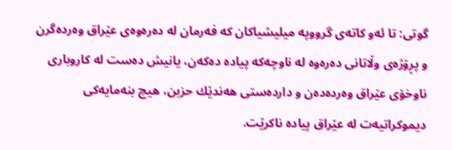گوتی: تا ئه‌و كاته‌ی گرووپه‌ میلیشیاكان كه‌ فه‌رمان له‌ ده‌ره‌وه‌ی عێراق وه‌رده‌گرن و پڕۆژه‌ی وڵاتانی ده‌ره‌وه‌ له‌ ناوچه‌كه‌ پیاده‌ ده‌كه‌ن، یانیش ده‌ست له‌ كاروباری ناوخۆی عێراق وه‌رده‌ده‌ن و دارده‌ستی هه‌ندێك حزبن، هیچ بنه‌مایه‌كی دیموكراتیه‌ت له‌ عێراق پیاده‌ ناكرێت.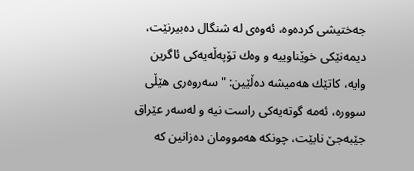جه‌ختیشی كرده‌وه‌، ئه‌وه‌ی له‌ شنگال ده‌بیرنێت، دیمه‌نێكی خوێناوییه‌ و وه‌ك تۆپه‌ڵه‌یه‌كی ئاگرین وایه‌، كاتێك هه‌میشه‌ ده‌ڵێین: "سه‌روه‌ری هێڵی سووره‌، ئه‌مه‌ گوته‌یه‌كی راست نیه‌ و له‌سه‌ر عێراق جێبه‌جێ نابێت، چونكه‌ هه‌موومان ده‌زانین كه‌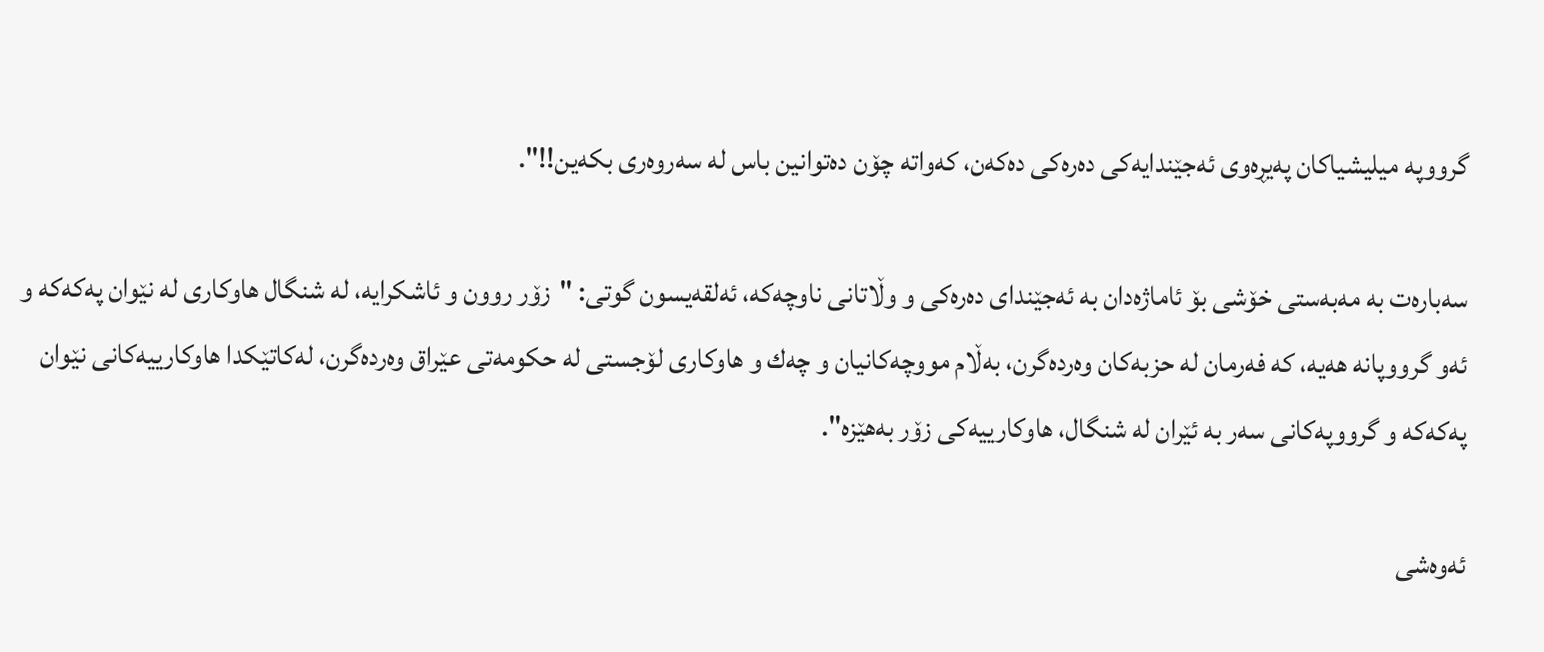گرووپه‌ میلیشیاكان په‌یڕه‌وی ئه‌جێندایه‌كی ده‌ره‌كی ده‌كه‌ن، كه‌واته‌ چۆن ده‌توانین باس له‌ سه‌روه‌ری بكه‌ین!!".

سه‌باره‌ت به‌ مه‌به‌ستی خۆشی بۆ ئاماژه‌دان به‌ ئه‌جێندای ده‌ره‌كی و وڵاتانی ناوچه‌كه‌، ئه‌لقه‌یسون گوتی: "زۆر روون و ئاشكرایه‌، له‌ شنگال هاوكاری له‌ نێوان په‌كه‌كه‌ و ئه‌و گرووپانه‌ هه‌یه‌، كه‌ فه‌رمان له‌ حزبه‌كان وه‌رده‌گرن، به‌ڵام مووچه‌كانیان و چه‌ك و هاوكاری لۆجستی له‌ حكومه‌تی عێراق وه‌رده‌گرن، له‌كاتێكدا هاوكارییه‌كانی نێوان په‌كه‌كه‌ و گرووپه‌كانی سه‌ر به‌ ئێران له‌ شنگال، هاوكارییه‌كی زۆر به‌هێزه‌".

ئه‌وه‌شی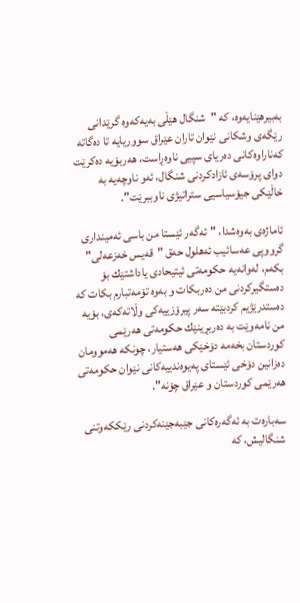به‌بیرهێنایه‌وه‌، كه‌ "شنگال هێڵی به‌یه‌كه‌وه‌ گرێدانی رێگه‌ی وشكانی نێوان تاران عێراق سووریایه‌ تا ده‌گاته‌ كه‌ناراوه‌كانی ده‌ریای سپیی ناوه‌ڕاست، هه‌ربۆیه‌ ده‌كرێت دوای پرۆسه‌ی ئازادكردنی شنگال، ئه‌و ناوچه‌یه‌ به‌ خاڵێكی جیۆسیاسیی ستراتیژی ناوببرێت".

ئاماژه‌ی به‌وه‌شدا، "ئه‌گه‌ر ئێستا من باسی ئه‌مینداری گرووپی عه‌سائیب ئه‌هلول حه‌ق "قه‌یس خه‌زعه‌لی" بكه‌م، له‌وانه‌یه‌ حكومه‌تی ئیتیحادی یاداشتێك بۆ ده‌ستگیركردنی من ده‌ربكات و به‌وه‌ تۆمه‌تبارم بكات كه‌ ده‌ستدرێژیم كردبێته‌ سه‌ر پیرۆزییه‌كی وڵاته‌كه‌ی، بۆیه‌ من نامه‌وێت به‌ ده‌ربڕینێك حكومه‌تی هه‌رێمی كوردستان بخه‌مه‌ دۆخێكی هه‌ستیار، چونكه‌ هه‌موومان ده‌زانین دۆخی ئێستای په‌یوه‌ندییه‌كانی نێوان حكومه‌تی هه‌رێمی كوردستان و عێراق چۆنه‌".

سه‌باره‌ت به‌ ئه‌گه‌ره‌كانی جێبه‌جێنه‌كردنی رێككه‌وتنی شنگالیش، كه‌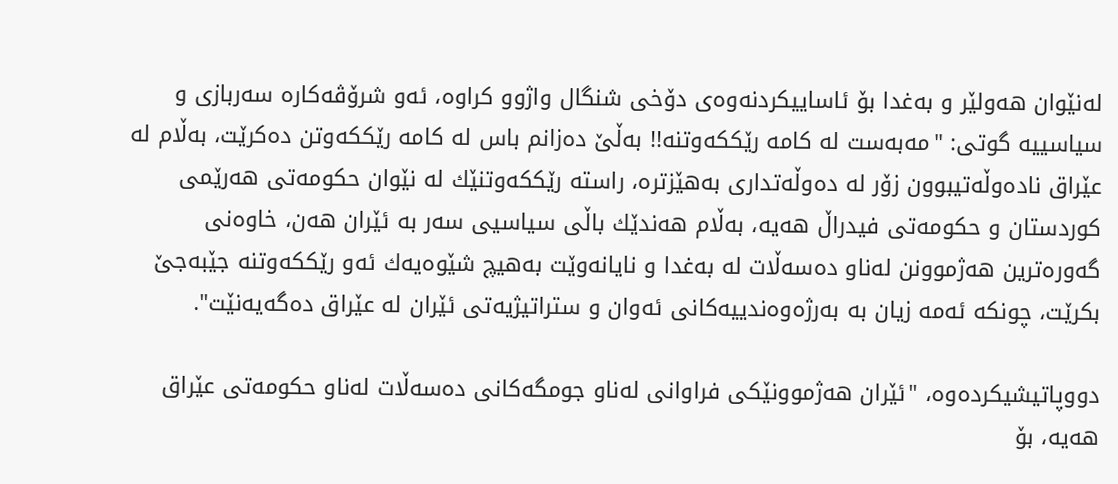له‌نێوان هه‌ولێر و به‌غدا بۆ ئاساییكردنه‌وه‌ی دۆخی شنگال واژوو كراوه‌، ئه‌و شرۆڤه‌كاره‌ سه‌ربازی و سیاسییه‌ گوتی: "مه‌به‌ست له‌ كامه‌ رێككه‌وتنه‌!! به‌ڵێ ده‌زانم باس له‌ كامه‌ رێككه‌وتن ده‌كرێت، به‌ڵام له‌ عێراق ناده‌وڵه‌تیبوون زۆر له‌ ده‌وڵه‌تداری به‌هێزتره‌، راسته‌ رێككه‌وتنێك له‌ نێوان حكومه‌تی هه‌رێمی كوردستان و حكومه‌تی فیدراڵ هه‌یه‌، به‌ڵام هه‌ندێك باڵی سیاسیی سه‌ر به‌ ئێران هه‌ن، خاوه‌نی گه‌وره‌ترین هه‌ژموونن له‌ناو ده‌سه‌ڵات له‌ به‌غدا و نایانه‌وێت به‌هیچ شێوه‌یه‌ك ئه‌و رێككه‌وتنه‌ جێبه‌جێ بكرێت، چونكه‌ ئه‌مه‌ زیان به‌ به‌رژه‌وه‌ندییه‌كانی ئه‌وان و ستراتیژیه‌تی ئێران له‌ عێراق ده‌گه‌یه‌نێت".

دووپاتیشیكرده‌وه‌، "ئێران هه‌ژموونێكی فراوانی له‌ناو جومگه‌كانی ده‌سه‌ڵات له‌ناو حكومه‌تی عێراق هه‌یه‌، بۆ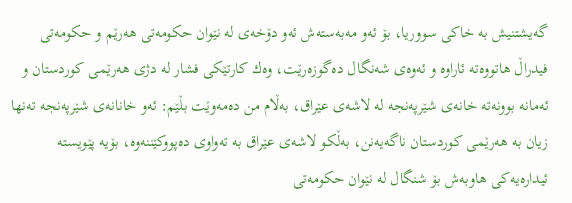گه‌یشتنیش به‌ خاكی سووریا، بۆ ئه‌و مه‌به‌سته‌ش ئه‌و دۆخه‌ی له‌ نێوان حكومه‌تی هه‌رێم و حكومه‌تی فیدراڵ هاتووه‌ته‌ ئاراوه‌ و ئه‌وه‌ی شه‌نگال ده‌گوزه‌رێت، وه‌ك كارتێكی فشار له‌ دژی هه‌رێمی كوردستان و ئه‌مانه‌ بوونه‌ته‌ خانه‌ی شێرپه‌نجه‌ له‌ لاشه‌ی عێراق، به‌ڵام من ده‌مه‌وێت بڵێم: ئه‌و خانانه‌ی شێرپه‌نجه‌ ته‌نها زیان به‌ هه‌رێمی كوردستان ناگه‌یه‌نن، به‌ڵكو لاشه‌ی عێراق به‌ ته‌واوی ده‌پووكێننه‌وه‌، بۆیه‌ پێویسته‌ ئیداره‌یه‌كی هاوبه‌ش بۆ شنگال له‌ نێوان حكومه‌تی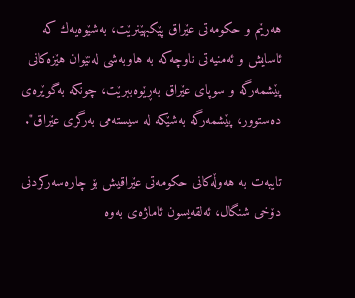هه‌رێم و حكومه‌تی عێراق پێكبهێنرێت، به‌شێوه‌یه‌ك كه‌ ئاسایش و ئه‌منیه‌تی ناوچه‌كه‌ به‌ هاوبه‌شی له‌نێوان هێزه‌كانی پێشمه‌رگه‌ و سوپای عێراق به‌ڕێوه‌ببرێت، چونكه‌ به‌گوێره‌ی ده‌ستوور، پێشمه‌رگه‌ به‌شێكه‌ له‌ سیسته‌می به‌رگری عێراق".

تایبه‌ت به‌ هه‌وڵه‌كانی حكومه‌تی عێراقیش بۆ چاره‌سه‌ركردنی دۆخی شنگال، ئه‌لقه‌یسون ئاماژه‌ی به‌وه‌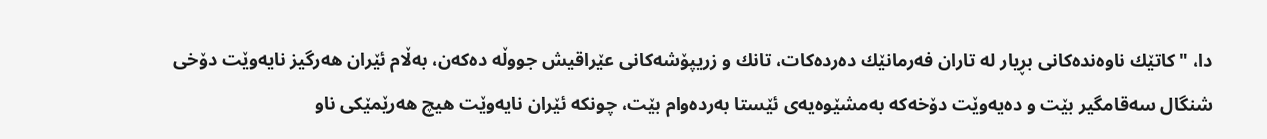دا، "كاتێك ناوه‌نده‌كانی بڕیار له‌ تاران فه‌رمانێك ده‌رده‌كات، تانك و زریپۆشه‌كانی عێراقیش جووڵه‌ ده‌كه‌ن، به‌ڵام ئێران هه‌رگیز نایه‌وێت دۆخی شنگال سه‌قامگیر بێت و ده‌یه‌وێت دۆخه‌كه‌ به‌مشێوه‌یه‌ی ئێستا به‌رده‌وام بێت، چونكه‌ ئێران نایه‌وێت هیچ هه‌رێمێكی ناو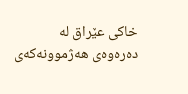خاكی عێراق له‌ ده‌ره‌وه‌ی هه‌ژموونه‌كه‌ی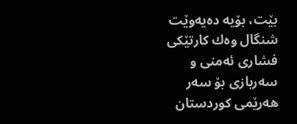بێت، بۆیه‌ ده‌یه‌وێت شنگال وه‌ك كارتێكی فشاری ئه‌منی و سه‌ربازی بۆ سه‌ر هه‌رێمی كوردستان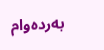به‌رده‌وام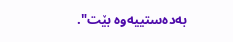به‌ده‌ستییه‌وه‌ بێت".